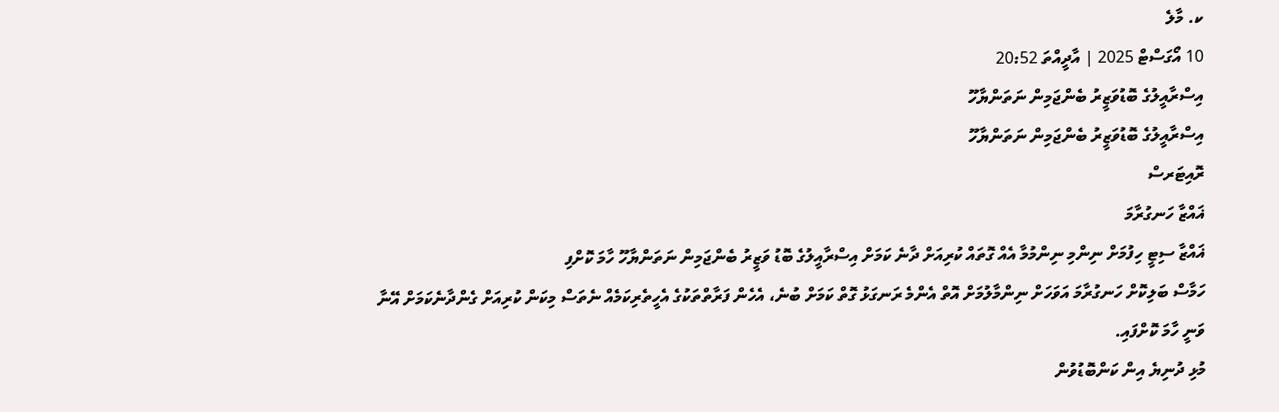ކ. މާލެ
10 އޯގަސްޓް 2025 | އާދީއްތަ 20:52
އިސްރާއީލުގެ ބޮޑުވަޒީރު ބެންޖަމިން ނަތަންޔާހޫ
އިސްރާއީލުގެ ބޮޑުވަޒީރު ބެންޖަމިން ނަތަންޔާހޫ
ރޮއިޓަރސް
ޣައްޒާ ހަނގުރާމަ
ޣައްޒާ ސިޓީ ހިފުމަށް ނިންމި ނިންމުމާ އެއް ގޮތައް ކުރިއަށް ދާނެ ކަމަށް އިސްރާއީލުގެ ބޮޑު ވަޒީރު ބެންޖަމިން ނަތަންޔާހޫ ހާމަ ކޮށްފި
ހަމާސް ބަލިކޮށް ހަނގުރާމަ އަވަހަށް ނިންމާލުމަށް އޮތް އެންމެ ރަނގަޅު ގޮތް ކަމަށް ބުނެ، އެހެން ފަރާތްތަކުގެ އެހީތެރިކަމެއް ނެތަސް މިކަން ކުރިއަށް ގެންދާނެކަމަށް އޭނާ ވަނީ ހާމަ ކޮށްފައި.
މުޅި ދުނިޔެ އިން ކަންބޮޑުވުން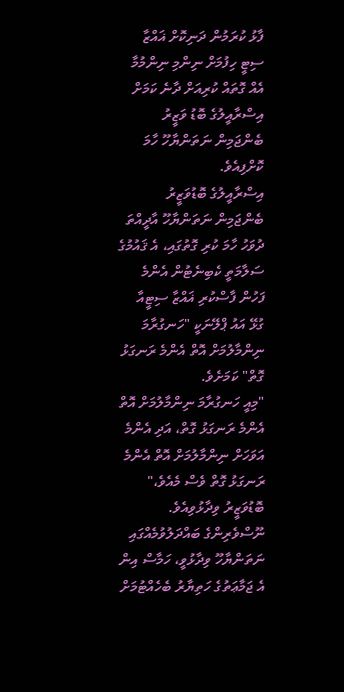ފާޅު ކުރަމުން ދަނިކޮށް ޣައްޒާ ސިޓީ ހިފުމަށް ނިންމި ނިންމުމާ އެއް ގޮތައް ކުރިއަށް ދާނެ ކަމަށް އިސްރާއީލުގެ ބޮޑު ވަޒީރު ބެންޖަމިން ނަތަންޔާހޫ ހާމަ ކޮށްފިއެވެ.
އިސްރާއީލުގެ ބޮޑުވަޒީރު ބެންޖަމިން ނަތަންޔާހޫ އާދީއްތަ ދުވަހު ހާމަ ކުރި ގޮތުގައި، އެ ޤައުމުގެ ސަލާމަތީ ކެބިނެޓުން އެންމެ ފަހުން ފާސްކުރި ޣައްޒާ ސިޓީއާ ގުޅޭ އައު ޕްލޭނަކީ "ހަނގުރާމަ ނިންމާލުމަށް އޮތް އެންމެ ރަނގަޅު ގޮތް" ކަމަށެވެ.
"މިއީ ހަނގުރާމަ ނިންމާލުމަށް އޮތް އެންމެ ރަނގަޅު ގޮތް، އަދި އެންމެ އަވަހަށް ނިންމާލުމަށް އޮތް އެންމެ ރަނގަޅު ގޮތް ވެސް މެއެވެ،" ބޮޑުވަޒީރު ވިދާޅުވިއެވެ.
ނޫސްވެރިންގެ ބައްދަލުވުމެއްގައި ނަތަންޔާހޫ ވިދާޅުވީ، ހަމާސް އިން އެ ޖަމާޢަތުގެ ހަތިޔާރު ބެހެއްޓުމަށް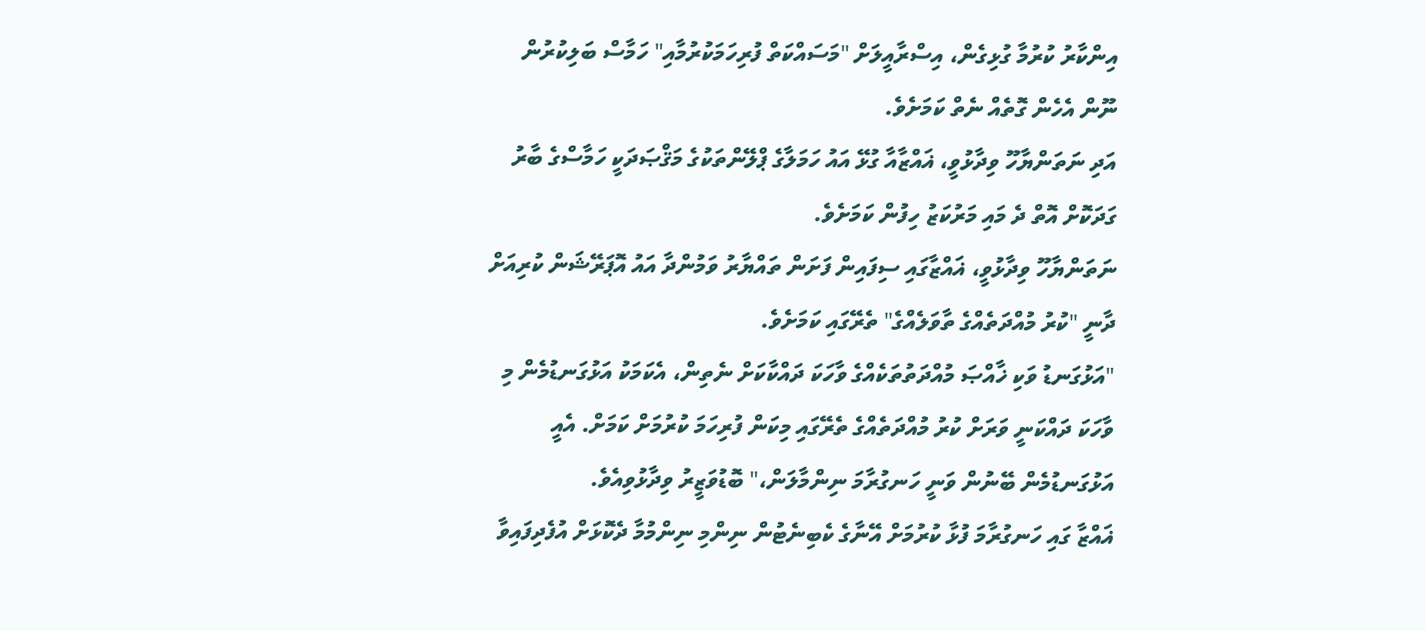އިންކާރު ކުރުމާ ގުޅިގެން، އިސްރާއީލަށް "މަސައްކަތް ފުރިހަމަކުރުމާއި" ހަމާސް ބަލިކުރުން ނޫން އެހެން ގޮތެއް ނެތް ކަމަށެވެ.
އަދި ނަތަންޔާހޫ ވިދާޅުވީ، ޣައްޒާއާ ގުޅޭ އައު ހަމަލާގެ ޕްލޭންތަކުގެ މަޤްޞަދަކީ ހަމާސްގެ ބާރު ގަދަކޮށް އޮތް ދެ މައި މަރުކަޒު ހިފުން ކަމަށެވެ.
ނަތަންޔާހޫ ވިދާޅުވީ، ޣައްޒާގައި ސިފައިން ފަށަން ތައްޔާރު ވަމުންދާ އައު އޮޕަރޭޝަން ކުރިއަށް ދާނީ "ކުރު މުއްދަތެއްގެ ތާވަލެއްގެ" ތެރޭގައި ކަމަށެވެ.
"އަޅުގަނޑު ވަކި ޚާއްޞަ މުއްދަތުތަކެއްގެ ވާހަކަ ދައްކާކަށް ނެތިން، އެކަމަކު އަޅުގަނޑުމެން މި ވާހަކަ ދައްކަނީ ވަރަށް ކުރު މުއްދަތެއްގެ ތެރޭގައި މިކަން ފުރިހަމަ ކުރުމަށް ކަމަށް. އެއީ އަޅުގަނޑުމެން ބޭނުން ވަނީ ހަނގުރާމަ ނިންމާލަން،" ބޮޑުވަޒީރު ވިދާޅުވިއެވެ.
ޣައްޒާ ގައި ހަނގުރާމަ ފުޅާ ކުރުމަށް އޭނާގެ ކެބިނެޓުން ނިންމި ނިންމުމާ ދެކޮޅަށް އުފެދިފައިވާ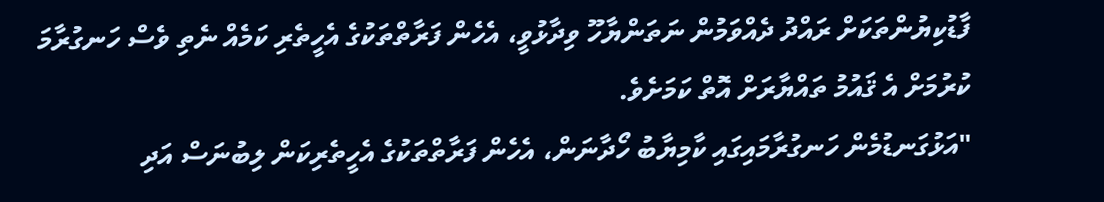ފާޑުކިޔުންތަކަށް ރައްދު ދެއްވަމުން ނަތަންޔާހޫ ވިދާޅުވީ، އެހެން ފަރާތްތަކުގެ އެހީތެރި ކަމެއް ނެތި ވެސް ހަނގުރާމަ ކުރުމަށް އެ ޤައުމު ތައްޔާރަށް އޮތް ކަމަށެވެ.
"އަޅުގަނޑުމެން ހަނގުރާމައިގައި ކާމިޔާބު ހޯދާނަން، އެހެން ފަރާތްތަކުގެ އެހީތެރިކަން ލިބުނަސް އަދި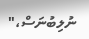ނުލިބުނަސް،"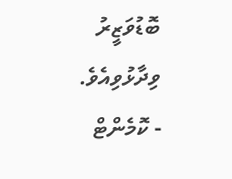ބޮޑުވަޒީރު ވިދާޅުވިއެވެ.
- ކޮމެންޓް